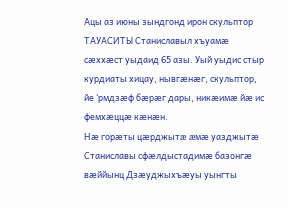Ацы аз июны зындгонд ирон скульптор ТАУАСИТЫ Станиславыл хъуамæ сæххæст уыдаид 65 азы. Уый уыдис стыр курдиаты хицау, нывгæнæг, скульптор, йе ‘рмдзæф бæрæг дары, никæимæ йæ ис фемхæццæ кæнæн.
Нæ горæты цæрджытæ æмæ уазджытæ Станиславы сфæлдыстадимæ базонгæ вæййынц Дзæуджыхъæуы уынгты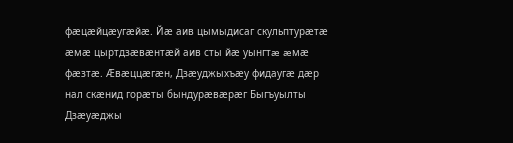фæцæйцæугæйæ. Йæ аив цымыдисаг скульптурæтæ æмæ цыртдзæвæнтæй аив сты йæ уынгтæ æмæ
фæзтæ. Æвæццæгæн, Дзæуджыхъæу фидаугæ дæр нал скæнид горæты бындурæвæрæг Быгъуылты Дзæуæджы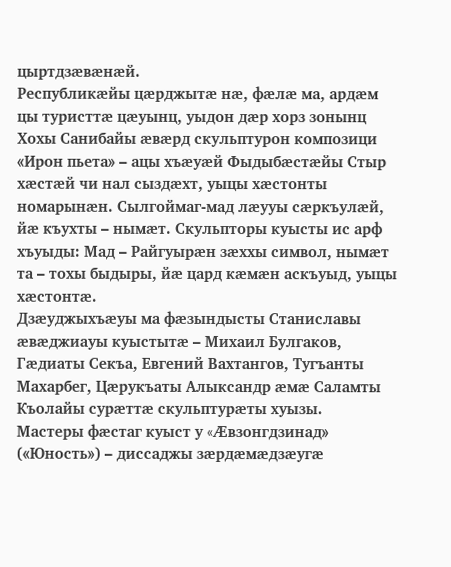цыртдзæвæнæй.
Республикæйы цæрджытæ нæ, фæлæ ма, ардæм цы туристтæ цæуынц, уыдон дæр хорз зонынц Хохы Санибайы æвæрд скульптурон композици «Ирон пьета» – ацы хъæуæй Фыдыбæстæйы Стыр хæстæй чи нал сыздæхт, уыцы хæстонты номарынæн. Сылгоймаг-мад лæууы сæркъулæй, йæ къухты – нымæт. Скульпторы куысты ис арф хъуыды: Мад – Райгуырæн зæххы символ, нымæт та – тохы быдыры, йæ цард кæмæн аскъуыд, уыцы хæстонтæ.
Дзæуджыхъæуы ма фæзындысты Станиславы æвæджиауы куыстытæ – Михаил Булгаков, Гæдиаты Секъа, Евгений Вахтангов, Тугъанты Махарбег, Цæрукъаты Алыксандр æмæ Саламты Къолайы сурæттæ скульптурæты хуызы.
Мастеры фæстаг куыст у «Æвзонгдзинад» («Юность») – диссаджы зæрдæмæдзæугæ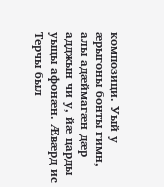композици. Уый у æрыгоны бонты гимн, алы адæймагæн дæр адджын чи у, йæ царды уыцы афонæн. Æвæрд ис Терчы был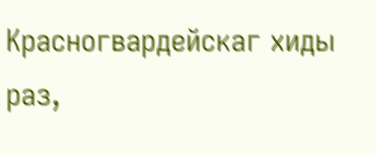Красногвардейскаг хиды раз,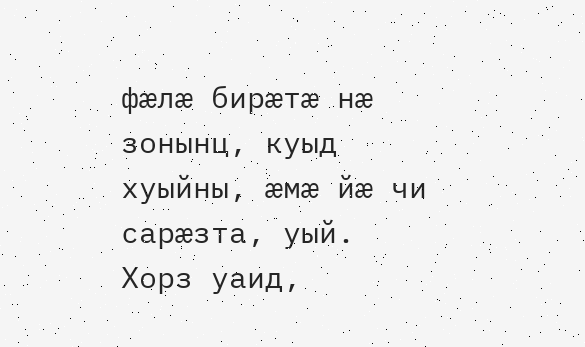фæлæ бирæтæ нæ зонынц, куыд хуыйны, æмæ йæ чи сарæзта, уый. Хорз уаид,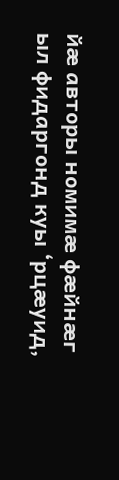йæ авторы номимæ фæйнæг ыл фидаргонд куы ‘рцæуид,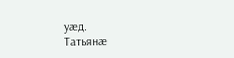уæд.
Татьянæ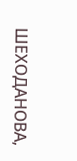ШЕХОДАНОВА,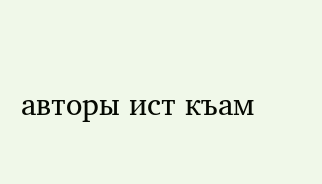авторы ист къам